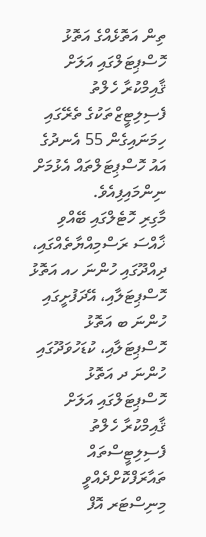ތިން އަތޮޅެއްގެ އަތޮޅު ހޮސްޕިޓަލްގައި އަލަށް ޤާއިމްކުރާ ހެލްތު ފެސިލިޓީޒްތަކުގެ ތެރޭގައި ހިމަނައިގެން 55 އެނދުގެ އައު ހޮސްޕިޓަލްތައް އެޅުމަށް ނިންމައިފިއެވެ.
މާގިރި ހޮޓެލްގައި ބޭއްވި ޚާއްސަ ރަސްމިއްޔާތެއްގައި، ދިއްދޫގައި ހުންނަ ހއ އަތޮޅު ހޮސްޕިޓަލާއި، އޭދަފުށީގައި ހުންނަ ބ އަތޮޅު ހޮސްޕިޓަލާއި، ކުޑަހުވަދޫގައި ހުންނަ ދ އަތޮޅު ހޮސްޕިޓަލްގައި އަލަށް ޤާއިމްކުރާ ހެލްތު ފެސިލިޓީސްތައް ތައާރަފްކޮށްދެއްވީ މިނިސްޓަރ އޮފް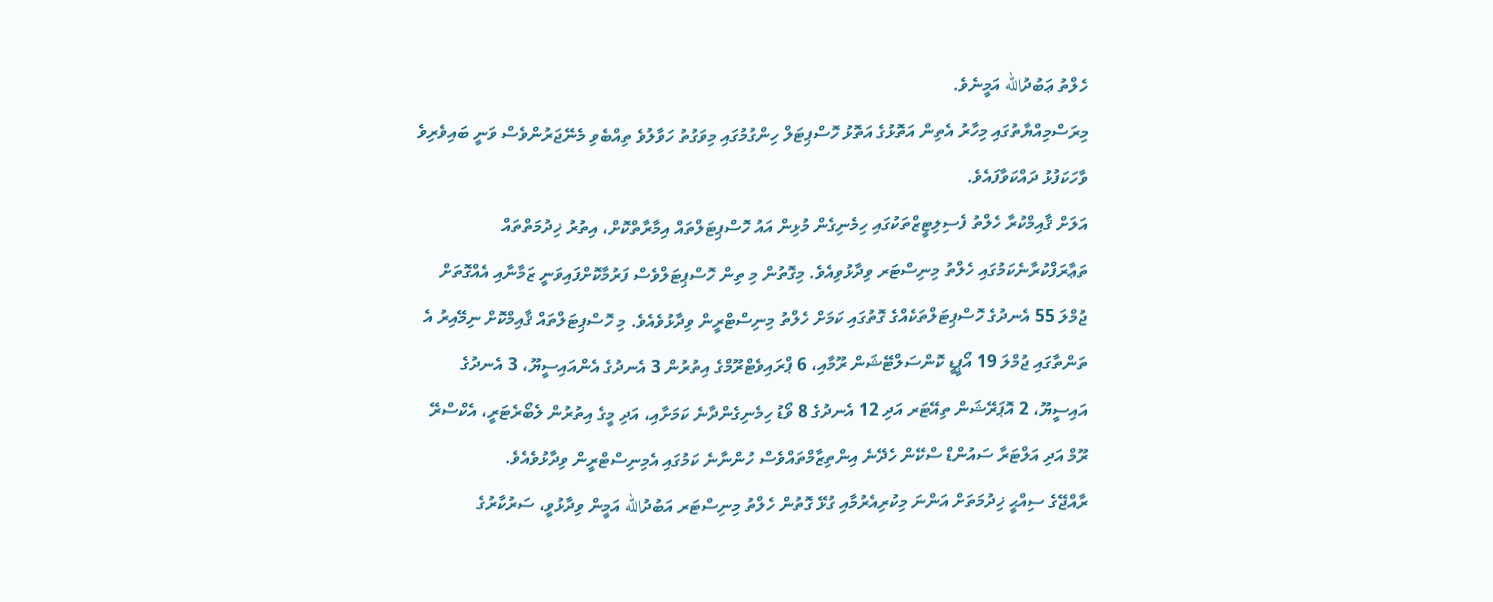ހެލްތު ޢަބުދުالله އަމީނެވެ.
މިރަސްމިއްޔާތުގައި މިހާރު އެތިން އަތޮޅުގެ އަތޮޅު ހޮސްޕިޓަލް ހިންގުމުގައި މިވަގުތު ހަވާލުވެ ތިއްބެވި މެނޭޖަރުންވެސް ވަނީ ބައިވެރިވެ ވާހަކަފުޅު ދައްކަވާފައެވެ.
އަލަށް ޤާއިމްކުރާ ހެލްތު ފެސިލިޓީޒްތަކުގައި ހިމެނިގެން މުޅިން އައު ހޮސްޕިޓަލްތައް އިމާރާތްކޮށް، އިތުރު ޚިދުމަތްތައް ތަޢާރަފްކުރާނެކަމުގައި ހެލްތު މިނިސްޓަރ ވިދާޅުވިއެވެ. މިގޮތުން މި ތިން ހޮސްޕިޓަލްވެސް ފަރުމާކޮށްފައިވަނީ ޒަމާނާއި އެއްގޮތަށް ޖުމްލަ 55 އެނދުގެ ހޮސްޕިޓަލްތަކެއްގެ ގޮތުގައި ކަމަށް ހެލްތު މިނިސްޓްރީން ވިދާޅުވެއެވެ. މި ހޮސްޕިޓަލްތައް ޤާއިމްކޮށް ނިމޭއިރު އެ ތަންތާގައި ޖުމްލަ 19 އޯޕީޑީ ކޮންސަލްޓޭޝަން ރޫމާއި، 6 ޕްރައިވެޓްރޫމްގެ އިތުރުން 3 އެނދުގެ އެންއައިސީޔޫ، 3 އެނދުގެ އައިސީޔޫ، 2 އޮޕަރޭޝަން ތިއޭޓަރ އަދި 12 އެނދުގެ 8 ވޯޑު ހިމެނިގެންދާނެ ކަމަށާއި، އަދި މީގެ އިތުރުން ލެބޯރެޓަރީ، އެކްސްރޭ ރޫމް އަދި އަލްޓަރާ ސައުންޑް ސްކޭން ހެދޭނެ އިންތިޒާމްތައްވެސް ހުންނާނެ ކަމުގައި އެމިނިސްޓްރީން ވިދާޅުވެއެވެ.
ރާއްޖޭގެ ސިއްޙީ ޚިދުމަތަށް އަންނަ މިކުރިއެރުމާއި ގުޅޭ ގޮތުން ހެލްތު މިނިސްޓަރ އަބުދުالله އަމީން ވިދާޅުވީ، ސަރުކާރުގެ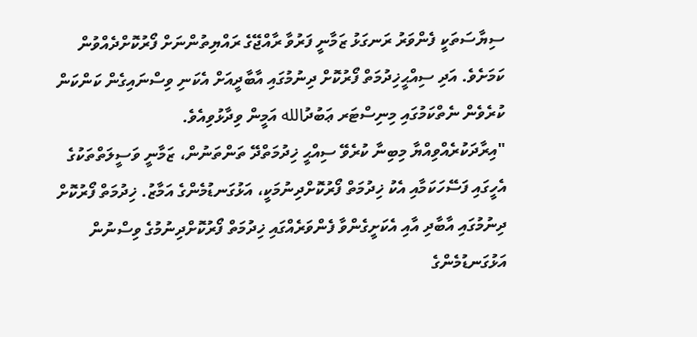ސިޔާސަތަކީ ފެންވަރު ރަނގަޅު ޒަމާނީ ފަރުވާ ރާއްޖޭގެ ރައްޔިތުންނަށް ފޯރުކޮށްދެއްވުން ކަމަށެވެ. އަދި ސިއްޙީޚިދުމަތް ފޯރުކޮށް ދިނުމުގައި އާބާދީއަށް އެކަނި ވިސްނައިގެން ކަންކަން ކުރެވެން ނެތްކަމުގައި މިނިސްޓަރ ޢަބުދުالله އަމީން ވިދާޅުވިއެވެ.
"އިރާދަކުރެއްވިއްޔާ މިބިނާ ކުރެވޭ ސިއްޙީ ޚިދުމަތްދޭ ތަންތަނުން، ޒަމާނީ ވަސީލަތްތަކުގެ އެހީގައި ފަސޭހަކަމާއި އެކު ޚިދުމަތް ފޯރުކޮށްދިނުމަކީ، އަޅުގަނޑުމެންގެ އަމާޒު. ޚިދުމަތް ފޯރުކޮށް ދިނުމުގައި އާބާދި އާއި އެކަށީގެންވާ ފެންވަރެއްގައި ޚިދުމަތް ފޯރުކޮށްދިނުމުގެ ވިސްނުން އަޅުގަނޑުމެންގެ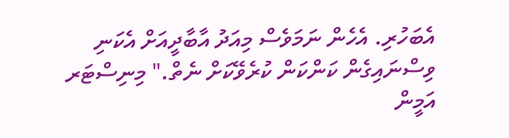އެބަހުރި. އެހެން ނަމަވެސް މިއަދު އާބާދީއަށް އެކަނި ވިސްނައިގެން ކަންކަން ކުރެވޭކަށް ނެތް." މިނިސްޓަރ އަމީން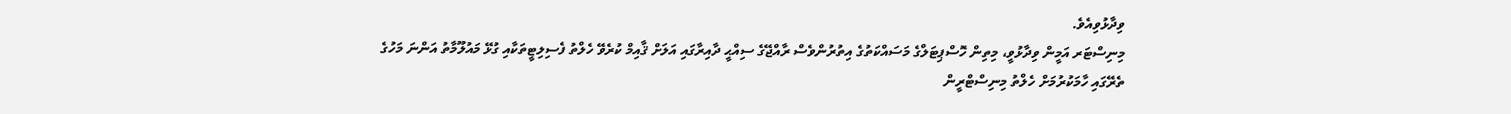ވިދާޅުވިއެވެ.
މިނިސްޓަރ އަމީން ވިދާޅުވީ، މިތިން ހޮސްޕިޓަލްގެ މަސައްކަތުގެ އިތުރުންވެސް ރާއްޖޭގެ ސިއްޙީ ދާއިރާގައި އަލަށް ޤާއިމް ކުރެވޭ ހެލްތު ފެސިލިޓީތަކާއި ގުޅޭ މައުލޫމާތު އަންނަ މަހުގެ ތެރޭގައި ހާމަކުރުމަށް ހެލްތު މިނިސްޓްރީން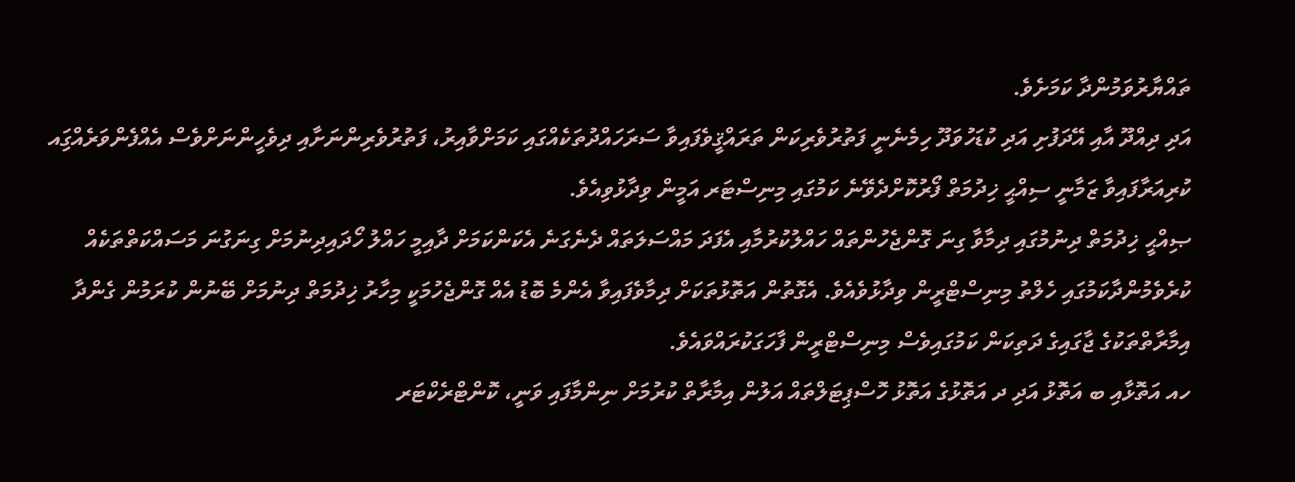ތައްޔާރުވަމުންދާ ކަމަށެވެ.
އަދި ދިއްދޫ އާއި އޭދަފުށި އަދި ކުޑަހުވަދޫ ހިމެނެނީ ފަތުރުވެރިކަން ތަރައްޤީވެފައިވާ ސަރަހައްދުތަކެއްގައި ކަމަށްވާއިރު، ފަތުރުވެރިންނަށާއި ދިވެހީންނަށްވެސް އެއްފެންވަރެއްގަިއ ކުރިއަރާފައިވާ ޒަމާނީ ސިއްޙީ ޚިދުމަތް ފޯރުކޮށްދެވޭނެ ކަމުގައި މިނިސްޓަރ އަމީން ވިދާޅުވިއެވެ.
ޞިއްޙީ ޚިދުމަތް ދިނުމުގައި ދިމާވާ ގިނަ ގޮންޖެހުންތައް ހައްލުކުރުމާއި އެފަދަ މައްސަލަތައް ދެނެގަނެ އެކަންކަމަށް ދާއިމީ ހައްލު ހޯދައިދިނުމަށް ގިނަގުނަ މަސައްކަތްތަކެއް ކުރެވެމުންދާކަމުގައި ހެލްތު މިނިސްޓްރީން ވިދާޅުވެއެވެ. އެގޮތުން އަތޮޅުތަކަށް ދިމާވެފައިވާ އެންމެ ބޮޑު އެއް ގޮންޖެހުމަކީ މިހާރު ޚިދުމަތް ދިނުމަށް ބޭނުން ކުރަމުން ގެންދާ އިމާރާތްތަކުގެ ޖާގައިގެ ދަތިކަން ކަމުގައިވެސް މިނިސްޓްރީން ފާހަގަކުރައްވައެވެ.
ހއ އަތޮޅާއި ބ އަތޮޅު އަދި ދ އަތޮޅުގެ އަތޮޅު ހޮސްޕިޓަލްތައް އަލުން އިމާރާތް ކުރުމަށް ނިންމާފައި ވަނީ، ކޮންޓްރެކްޓަރ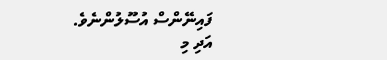ފައިނޭންސް އުސޫލުންނެވެ. އަދި މި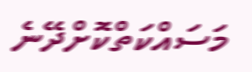މަސައްކަތްކޮށްދޭނެ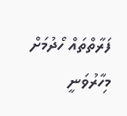ފަރާތްތައް ހޯދުމަށް މިހާރުވަނީ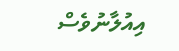އިއުލާނުވެސް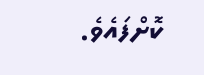ކޮށްފައެވެ.